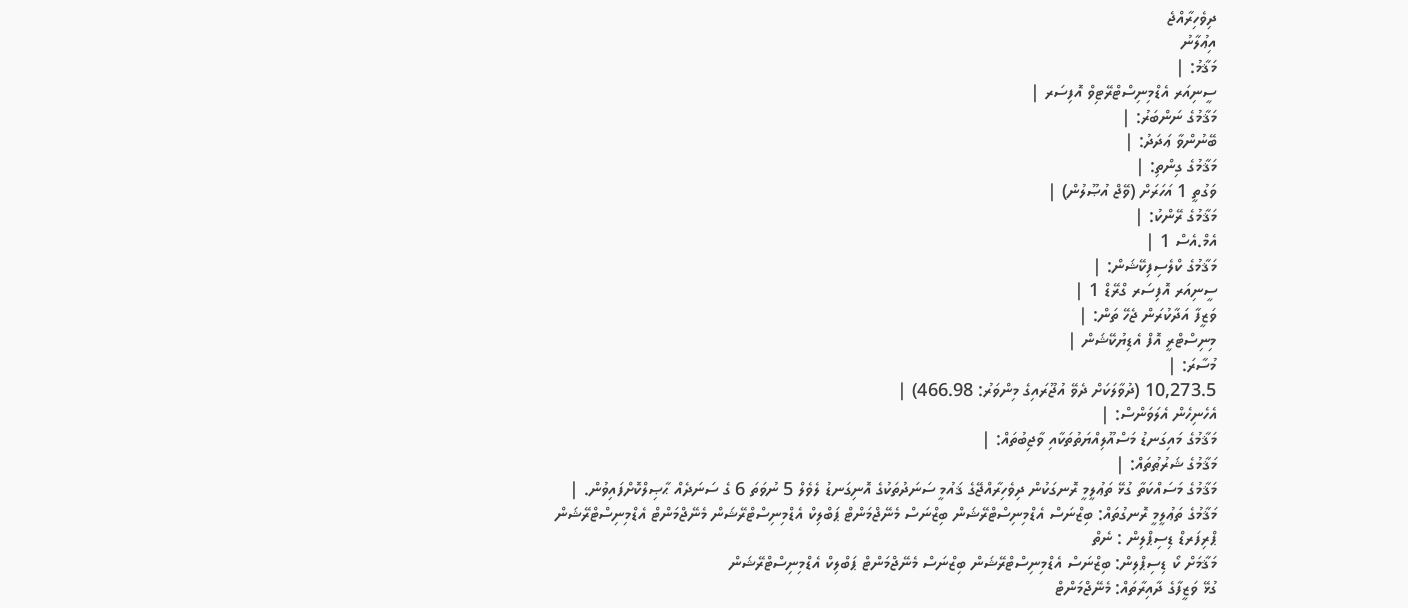ދިވެހިރާއްޖެ
އިޢުލާނު
މަޤާމު: |
ސީނިއަރ އެޑްމިނިސްޓްރޭޓިވް އޮފިސަރ |
މަޤާމުގެ ނަންބަރު: |
ބޭނުންވާ ޢަދަދު: |
މަޤާމުގެ ގިންތި: |
ވަގުތީ 1 އަހަރަށް (ވޭޖް އުޞޫލުން) |
މަޤާމުގެ ރޭންކު: |
އެމް.އެސް 1 |
މަޤާމުގެ ކްލެސިފިކޭޝަން: |
ސީނިއަރ އޮފިސަރ ގްރޭޑް 1 |
ވަޒީފާ އަދާކުރަން ޖެހޭ ތަން: |
މިނިސްޓްރީ އޮފް އެޑިޔުކޭޝަން |
މުސާރަ: |
10,273.5 (ދުވާލަކަށް ދެވޭ އުޖޫރައިގެ މިންވަރު: 466.98) |
އެހެނިހެން އެލަވަންސް: |
މަޤާމުގެ މައިގަނޑު މަސްއޫލިއްޔަތުތަކާއި ވާޖިބުތައް: |
މަޤާމުގެ ޝަރުޠުތައް: |
މަޤާމުގެ މަސައްކަތާ ގުޅޭ ތަޢުލީމީ ރޮނގަކުން ދިވެހިރާއްޖޭގެ ޤައުމީ ސަނަދުތަކުގެ އޮނިގަނޑު ލެވެލް 5 ނުވަތަ 6 ގެ ސަނަދެއް ޙާޞިލްކޮށްފައިވުން. |
މަޤާމުގެ ތަޢުލީމީ ރޮނގުތައް: ބިޒްނަސް އެޑްމިނިސްޓްރޭޝަން ބިޒްނަސް މެނޭޖްމަންޓް ޕަބްލިކް އެޑްމިނިސްޓްރޭޝަން މެނޭޖްމަންޓް އެޑްމިނިސްޓްރޭޝަން
ޕްރިފަރޑް ޑިސިޕްލިން : ނެތް
މަޤާމަށް ކޯ ޑިސިޕްލިން: ބިޒްނަސް އެޑްމިނިސްޓްރޭޝަން ބިޒްނަސް މެނޭޖްމަންޓް ޕަބްލިކް އެޑްމިނިސްޓްރޭޝަން
ގުޅޭ ވަޒީފާގެ ދާއިރާތައް: މެނޭޖްމަންޓް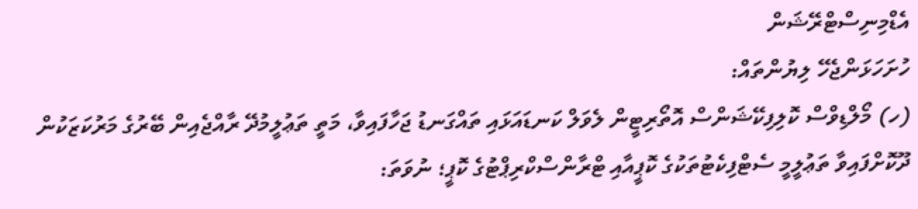އެޑްމިނިސްޓްރޭޝަން
ހުށަހަޅަންޖެހޭ ލިޔުންތައް:
(ހ) މޯލްޑިވްސް ކޮލިފިކޭޝަންސް އޮތޯރިޓީން ލެވަލް ކަނޑައަޅައި ތައްގަނޑު ޖަހާފައިވާ، މަތީ ތަޢުލީމުދޭ ރާއްޖެއިން ބޭރުގެ މަރުކަޒަކުން ދޫކޮށްފައިވާ ތަޢުލީމީ ސެޓްފިކެޓުތަކުގެ ކޮޕީއާއި ޓްރާންސްކްރިޕްޓުގެ ކޮޕީ؛ ނުވަތަ: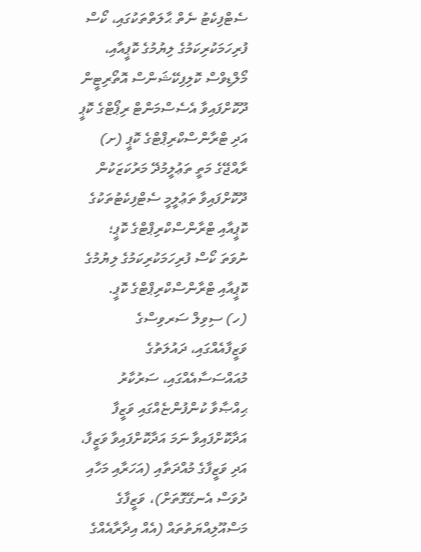ސެޓްފިކެޓު ނެތް ޙާލަތްތަކުގައި، ކޯސް ފުރިހަމަކުރިކަމުގެ ލިޔުމުގެ ކޮޕީއާއި، މޯލްޑިވްސް ކޮލިފިކޭޝަންސް އޮތޯރިޓީން ދޫކޮށްފައިވާ އެސެސްމަންޓް ރިޕޯޓްގެ ކޮޕީ އަދި ޓްރާންސްކްރިޕްޓްގެ ކޮޕީ (ށ) ރާއްޖޭގެ މަތީ ތަޢުލީމުދޭ މަރުކަޒަކުން ދޫކޮށްފައިވާ ތަޢުލީމީ ސެޓްފިކެޓުތަކުގެ ކޮޕީއާއި ޓްރާންސްކްރިޕްޓްގެ ކޮޕީ؛ ނުވަތަ ކޯސް ފުރިހަމަކުރިކަމުގެ ލިޔުމުގެ ކޮޕީއާއި ޓްރާންސްކްރިޕްޓްގެ ކޮޕީ.
(ހ) ސިވިލް ސަރވިސްގެ ވަޒީފާއެއްގައި، ދައުލަތުގެ މުއައްސަސާއެއްގައި، ސަރުކާރު ޙިއްޞާވާ ކުންފުންޏެއްގައި ވަޒީފާ އަދާކޮށްފައިވާ ނަމަ އަދާކޮށްފައިވާ ވަޒީފާ، އަދި ވަޒީފާގެ މުއްދަތާއި (އަހަރާއި މަހާއި ދުވަސް އެނގޭގޮތަށް)، ވަޒީފާގެ މަސްއޫލިއްޔަތުތައް (އެއް އިދާރާއެއްގެ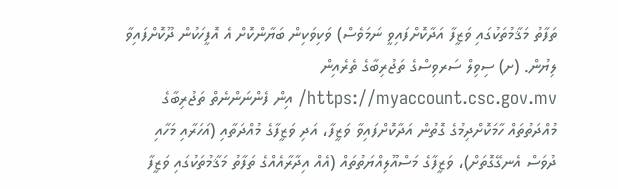ތަފާތު މަޤާމުތަކުގައި ވަޒީފާ އަދާކޮށްފައިވީ ނަމަވެސް) ވަކިވަކިން ބަޔާންކޮށް އެ އޮފީހަކުން ދޫކޮށްފައިވާ ލިޔުން. (ށ) ސިވިލް ސަރވިސްގެ ތަޖުރިބާގެ ތެރެއިން https://myaccount.csc.gov.mv/ އިން ފެންނަންނެތް ތަޖުރިބާގެ މުއްދަތުތައް ހާމަކޮށްދިމުގެ ގޮތުން އަދާކޮށްފައިވާ ވަޒީފާ، އަދި ވަޒީފާގެ މުއްދަތާއި (އަހަރާއި މަހާއި ދުވަސް އެނގޭގޮތަށް)، ވަޒީފާގެ މަސްއޫލިއްޔަތުތައް (އެއް އިދާރާއެއްގެ ތަފާތު މަޤާމުތަކުގައި ވަޒީފާ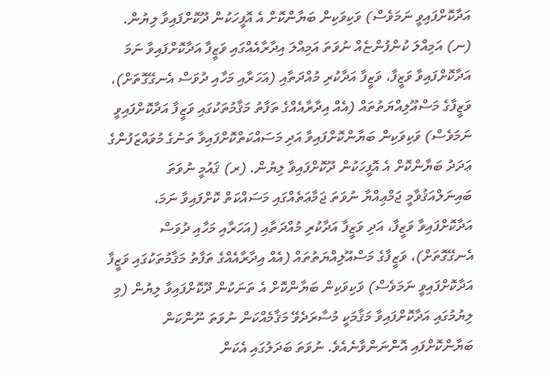އަދާކޮށްފައިވީ ނަމަވެސް) ވަކިވަކިން ބަޔާންކޮށް އެ އޮފީހަކުން ދޫކޮށްފައިވާ ލިޔުން. (ނ) އަމިއްލަ ކުންފުންޏެއް ނުވަތަ އަމިއްލަ އިދާރާއެއްގައި ވަޒީފާ އަދާކޮށްފައިވާ ނަމަ އަދާކޮށްފައިވާ ވަޒީފާ، ވަޒީފާ އަދާކުރި މުއްދަތާއި (އަހަރާއި މަހާއި ދުވަސް އެނގޭގޮތަށް)، ވަޒީފާގެ މަސްއޫލިއްޔަތުތައް (އެއް އިދާރާއެއްގެ ތަފާތު މަޤާމުތަކުގައި ވަޒީފާ އަދާކޮށްފައިވީ ނަމަވެސް) ވަކިވަކިން ބަޔާންކޮށްފައިވާ އަދި މަސައްކަތްކޮށްފައިވާ ތަނުގެ މުވައްޒަފުންގެ ޢަދަދު ބަޔާންކޮށް އެ އޮފީހަކުން ދޫކޮށްފައިވާ ލިޔުން. (ރ) ޤައުމީ ނުވަތަ ބައިނަލްއަޤުވާމީ ޖަމްޢިއްޔާ ނުވަތަ ޖަމާޢަތެއްގައި މަސައްކަތް ކޮށްފައިވާ ނަމަ، އަދާކޮށްފައިވާ ވަޒީފާ، އަދި ވަޒީފާ އަދާކުރި މުއްދަތާއި (އަހަރާއި މަހާއި ދުވަސް އެނގޭގޮތަށް)، ވަޒީފާގެ މަސްއޫލިއްޔަތުތައް (އެއް އިދާރާއެއްގެ ތަފާތު މަޤާމުތަކުގައި ވަޒީފާ އަދާކޮށްފައިވީ ނަމަވެސް) ވަކިވަކިން ބަޔާންކޮށް އެ ތަނަކުން ދޫކޮށްފައިވާ ލިޔުން (މި ލިޔުމުގައި އަދާކޮށްފައިވާ މަޤާމަކީ މުސާރަދެވޭ މަޤާމެއްކަން ނުވަތަ ނޫންކަން ބަޔާންކޮށްފައި އޮންނަންވާނެއެވެ. ނުވަތަ ބަދަލުގައި އެކަން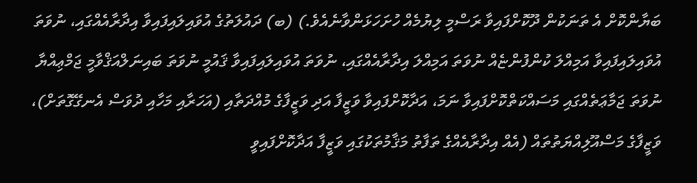ބަޔާންކޮށް އެ ތަނަކުން ދޫކޮށްފައިވާ ރަސްމީ ލިޔުމެއް ހުށަހަޅަންވާނެއެވެ.) (ބ) ދައުލަތުގެ އުވައިލައިފައިވާ އިދާރާއެއްގައި، ނުވަތަ އުވައިލައިފައިވާ އަމިއްލަ ކުންފުންޏެއް ނުވަތަ އަމިއްލަ އިދާރާއެއްގައި، ނުވަތަ އުވައިލައިފައިވާ ޤައުމީ ނުވަތަ ބައިނަލްއަޤްވާމީ ޖަމްޢިއްޔާ ނުވަތަ ޖަމާޢަތެއްގައި މަސައްކަތްކޮށްފައިވާ ނަމަ، އަދާކޮށްފައިވާ ވަޒީފާ އަދި ވަޒީފާގެ މުއްދަތާއި (އަހަރާއި މަހާއި ދުވަސް އެނގޭގޮތަށް)، ވަޒީފާގެ މަސްއޫލިއްޔަތުތައް (އެއް އިދާރާއެއްގެ ތަފާތު މަޤާމުތަކުގައި ވަޒީފާ އަދާކޮށްފައިވީ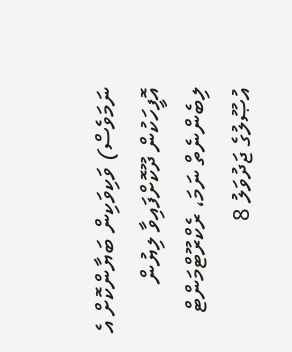ނަމަވެސް) ވަކިވަކިން ބަޔާންކޮށް އެ އޮފީހަކުން ދޫކޮށްފައިވާ ލިޔުން ލިބެންނެތް ނަމަ، ރެކްރޫޓްމަންޓް އުޞޫލުގެ ޖަދުވަލު 8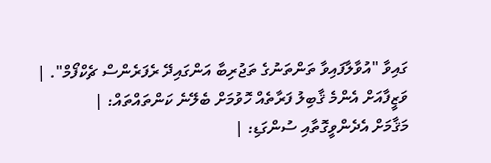ގައިވާ "އުވާލާފައިވާ ތަންތަނުގެ ތަޖުރިބާ އަންގައިދޭ ރެފަރެންސް ޗެކްފޯމް". |
ވަޒީފާއަށް އެންމެ ޤާބިލު ފަރާތެއް ހޮވުމަށް ބެލޭނެ ކަންތައްތައް: |
މަޤާމަށް އެދެންވީގޮތާއި ސުންގަޑި: |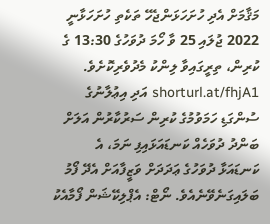މަޤާމަށް އެދި ހުށަހަޅަންޖެހޭ ތަކެތި ހުށަހަޅާނީ 2022 ޖުލައި 25 ވާ ހޯމަ ދުވަހުގެ 13:30 ގެ ކުރިން، ތިރީގައިވާ ލިންކު މެދުވެރިކޮށެވެ. shorturl.at/fhjA1 އަދި އިޢުލާނުގެ ސުންގަޑި ހަމަވުމުގެ ކުރިން ސަރުކާރުން އަލަށް ބަންދު ދުވަހެއް ކަނޑައަޅައިފި ނަމަ، އެ ކަނޑައަޅާ ދުވަހުގެ ޢަދަދަށް ވަޒީފާއަށް އެދޭ ފޯމު ބަލައިގަނެވޭނެއެވެ. ނޯޓް: އެޕްލިކޭޝަން ފޯމާއެކު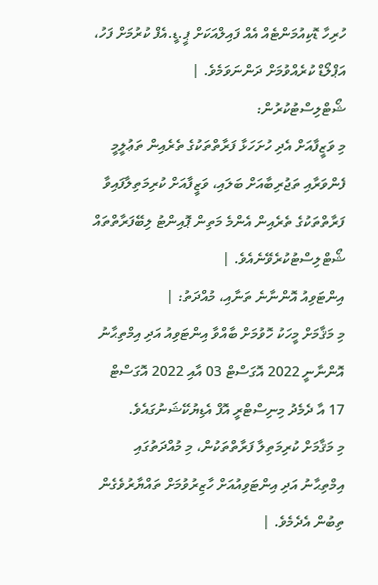ހުރިހާ ޑޮކިއުމަންޓެއް އެއް ފައިލްއަކަށް ޕީ.ޑީ.އެފް ކުރުމަށް ފަހު، އަޕްލޯޑް ކުރެއްވުމަށް ދަންނަވަމެވެ. |
ޝޯޓްލިސްޓުކުރުން:
މި ވަޒީފާއަށް އެދި ހުށަހަޅާ ފަރާތްތަކުގެ ތެރެއިން ތަޢުލީމީ ފެންވަރާއި ތަޖުރިބާއަށް ބަލައި، ވަޒީފާއަށް ކުރިމަތިލާފައިވާ ފަރާތްތަކުގެ ތެރެއިން އެންމެ މަތިން ޕޮއިންޓު ލިބޭފަރާތްތައް ޝޯޓްލިސްޓުކުރެވޭނެއެވެ. |
އިންޓަވިއު އޮންނާނެ ތަނާއި، މުއްދަތު: |
މި މަޤާމަށް މީހަކު ހޮވުމަށް ބާއްވާ އިންޓަވިއު އަދި އިމްތިޙާނު އޮންނާނީ 2022 އޮގަސްޓް 03 އާއި 2022 އޮގަސްޓް 17 އާ ދެމެދު މިނިސްޓްރީ އޮފް އެޑިޔުކޭޝަނުގައެވެ.
މި މަޤާމަށް ކުރިމަތިލާ ފަރާތްތަކުން، މި މުއްދަތުގައި އިމްތިޙާނު އަދި އިންޓަވިއުއަށް ހާޒިރުވުމަށް ތައްޔާރުވެގެން ތިބުން އެދެމެވެ. |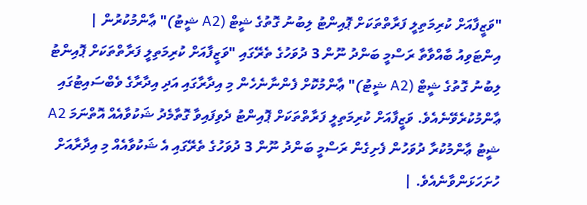"ވަޒީފާއަށް ކުރިމަތިލީ ފަރާތްތަކަށް ޕޮއިންޓު ލިބުނު ގޮތުގެ ޝީޓް (A2 ޝީޓު)" ޢާންމުކުރުން |
އިންޓަވިއު ބާއްވާތާ ރަސްމީ ބަންދު ނޫން 3 ދުވަހުގެ ތެރޭގައި "ވަޒީފާއަށް ކުރިމަތިލީ ފަރާތްތަކަށް ޕޮއިންޓު ލިބުނު ގޮތުގެ ޝީޓް (A2 ޝީޓު)" ޢާންމުކޮށް ފެންނާނެހެން މި އިދާރާގައި އަދި އިދާރާގެ ވެބްސައިޓުގައި ޢާންމުކުރެވޭނެއެވެ. ވަޒީފާއަށް ކުރިމަތިލީ ފަރާތްތަކަށް ޕޮއިންޓު ދެވިފައިވާ ގޮތާމެދު ޝަކުވާއެއް އޮތްނަމަ A2 ޝީޓު ޢާންމުކުރާ ދުވަހުން ފެށިގެން ރަސްމީ ބަންދު ނޫން 3 ދުވަހުގެ ތެރޭގައި އެ ޝަކުވާއެއް މި އިދާރާއަށް ހުށަހަޅަންވާނެއެވެ. |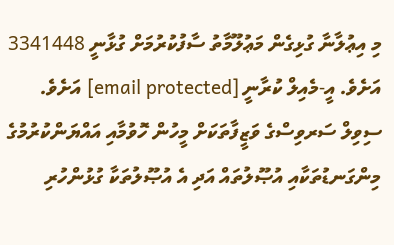މި އިޢުލާނާ ގުޅިގެން މަޢުލޫމާތު ސާފުކުރުމަށް ގުޅާނީ 3341448 އަށެވެ. އީ-މެއިލް ކުރާނީ [email protected] އަށެވެ. ސިވިލް ސަރވިސްގެ ވަޒީފާތަކަށް މީހުން ހޮވުމާއި އައްޔަންކުރުމުގެ މިންގަނޑުތަކާއި އުޞޫލުތައް އަދި އެ އުޞޫލުތަކާ ގުޅުންހުރި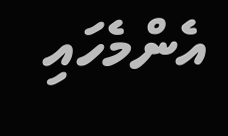އެންމެހައި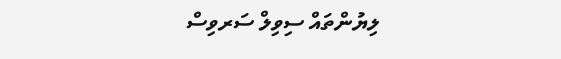ލިޔުންތައް ސިވިލް ސަރވިސް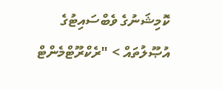ކޮމިޝަނުގެ ވެބްސައިޓުގެ އުޞޫލުތައް > "ރެކްރޫޓްމެންޓް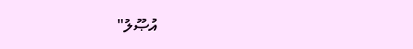އުޞޫލު"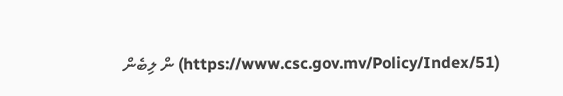(https://www.csc.gov.mv/Policy/Index/51) ން ލިބެން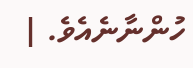ހުންނާނެއެވެ. |